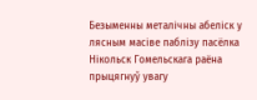Безыменны металічны абеліск у лясным масіве паблізу пасёлка Нікольск Гомельскага раёна прыцягнуў увагу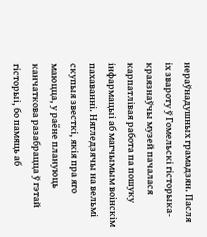нераўнадушных грамадзян. Пасля іх звароту ў Гомельскі гісторыка-краязнаўчы музей пачалася карпатлівая работа па пошуку інфармацыі аб магчымым воінскім пахаванні. Нягледзячы на вельмі скупыя звесткі, якія пра яго маюцца, у раёне плануюць канчаткова разабрацца ў гэтай гісторыі, бо памяць аб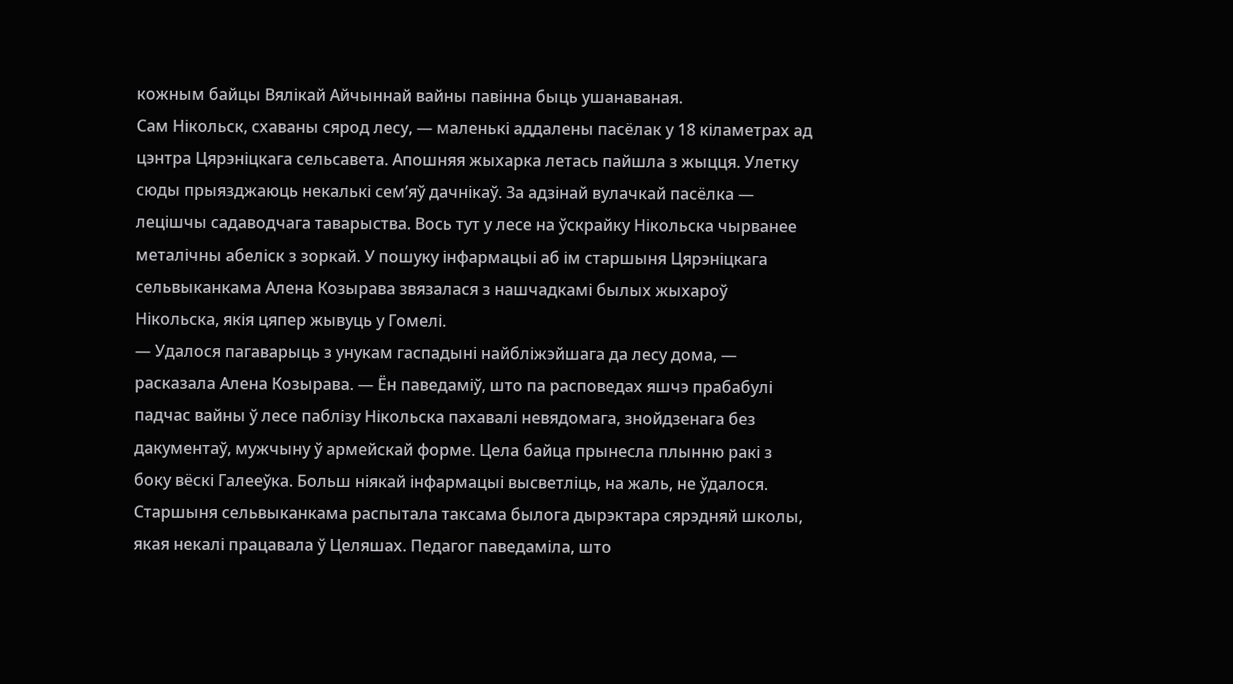кожным байцы Вялікай Айчыннай вайны павінна быць ушанаваная.
Сам Нікольск, схаваны сярод лесу, — маленькі аддалены пасёлак у 18 кіламетрах ад цэнтра Цярэніцкага сельсавета. Апошняя жыхарка летась пайшла з жыцця. Улетку сюды прыязджаюць некалькі сем’яў дачнікаў. За адзінай вулачкай пасёлка — лецішчы садаводчага таварыства. Вось тут у лесе на ўскрайку Нікольска чырванее металічны абеліск з зоркай. У пошуку інфармацыі аб ім старшыня Цярэніцкага сельвыканкама Алена Козырава звязалася з нашчадкамі былых жыхароў Нікольска, якія цяпер жывуць у Гомелі.
— Удалося пагаварыць з унукам гаспадыні найбліжэйшага да лесу дома, — расказала Алена Козырава. — Ён паведаміў, што па расповедах яшчэ прабабулі падчас вайны ў лесе паблізу Нікольска пахавалі невядомага, знойдзенага без дакументаў, мужчыну ў армейскай форме. Цела байца прынесла плынню ракі з боку вёскі Галееўка. Больш ніякай інфармацыі высветліць, на жаль, не ўдалося.
Старшыня сельвыканкама распытала таксама былога дырэктара сярэдняй школы, якая некалі працавала ў Целяшах. Педагог паведаміла, што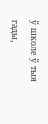ў школе ў тыя гады,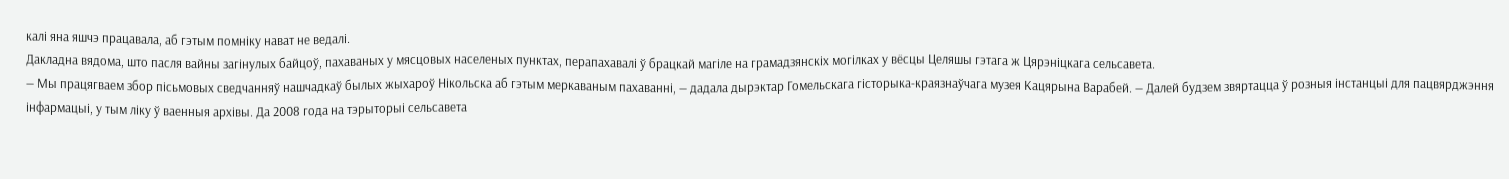калі яна яшчэ працавала, аб гэтым помніку нават не ведалі.
Дакладна вядома, што пасля вайны загінулых байцоў, пахаваных у мясцовых населеных пунктах, перапахавалі ў брацкай магіле на грамадзянскіх могілках у вёсцы Целяшы гэтага ж Цярэніцкага сельсавета.
— Мы працягваем збор пісьмовых сведчанняў нашчадкаў былых жыхароў Нікольска аб гэтым меркаваным пахаванні, — дадала дырэктар Гомельскага гісторыка-краязнаўчага музея Кацярына Варабей. — Далей будзем звяртацца ў розныя інстанцыі для пацвярджэння інфармацыі, у тым ліку ў ваенныя архівы. Да 2008 года на тэрыторыі сельсавета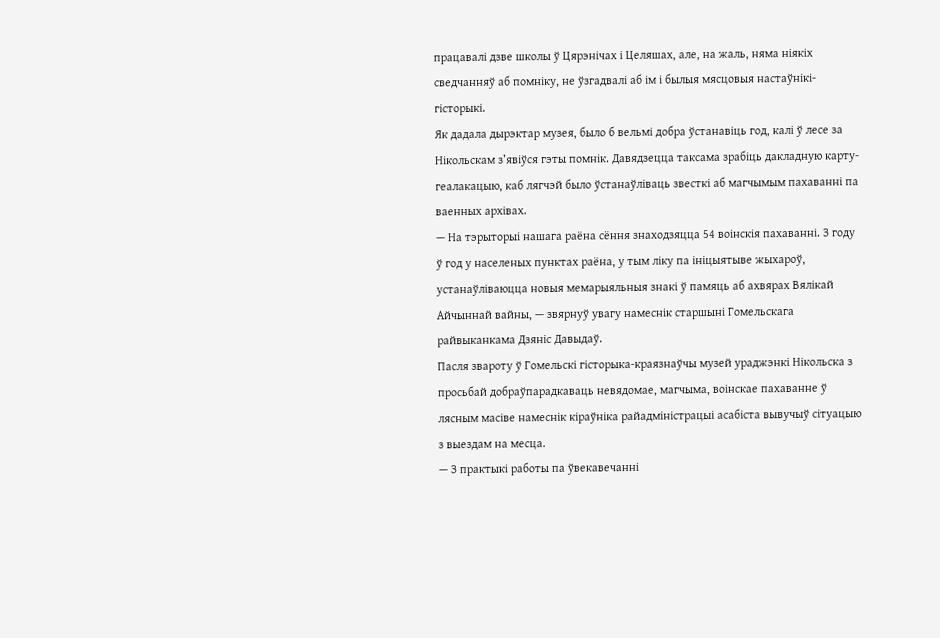працавалі дзве школы ў Цярэнічах і Целяшах, але, на жаль, няма ніякіх сведчанняў аб помніку, не ўзгадвалі аб ім і былыя мясцовыя настаўнікі-гісторыкі.
Як дадала дырэктар музея, было б вельмі добра ўстанавіць год, калі ў лесе за Нікольскам з’явіўся гэты помнік. Давядзецца таксама зрабіць дакладную карту-геалакацыю, каб лягчэй было ўстанаўліваць звесткі аб магчымым пахаванні па ваенных архівах.
— На тэрыторыі нашага раёна сёння знаходзяцца 54 воінскія пахаванні. З году ў год у населеных пунктах раёна, у тым ліку па ініцыятыве жыхароў, устанаўліваюцца новыя мемарыяльныя знакі ў памяць аб ахвярах Вялікай Айчыннай вайны, — звярнуў увагу намеснік старшыні Гомельскага райвыканкама Дзяніс Давыдаў.
Пасля звароту ў Гомельскі гісторыка-краязнаўчы музей ураджэнкі Нікольска з просьбай добраўпарадкаваць невядомае, магчыма, воінскае пахаванне ў лясным масіве намеснік кіраўніка райадміністрацыі асабіста вывучыў сітуацыю з выездам на месца.
— З практыкі работы па ўвекавечанні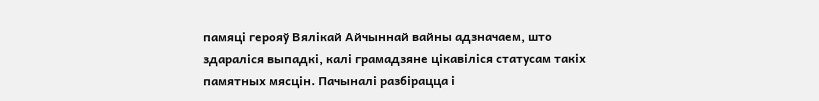памяці герояў Вялікай Айчыннай вайны адзначаем, што здараліся выпадкі, калі грамадзяне цікавіліся статусам такіх памятных мясцін. Пачыналі разбірацца і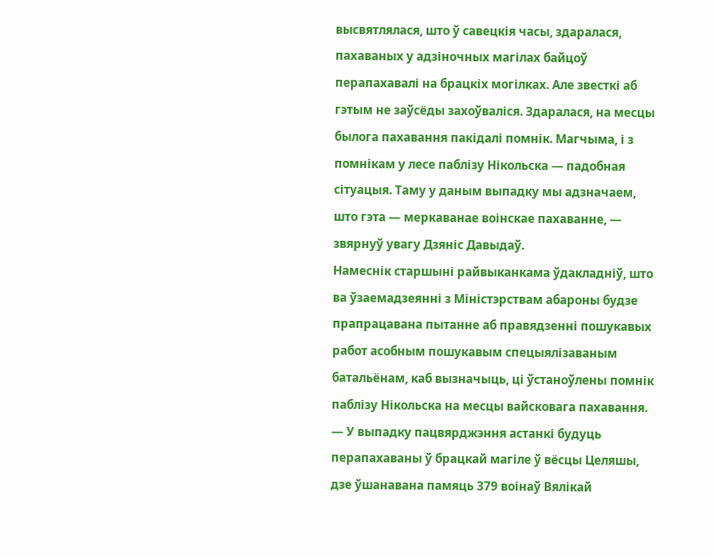высвятлялася, што ў савецкія часы, здаралася, пахаваных у адзіночных магілах байцоў перапахавалі на брацкіх могілках. Але звесткі аб гэтым не заўсёды захоўваліся. Здаралася, на месцы былога пахавання пакідалі помнік. Магчыма, і з помнікам у лесе паблізу Нікольска — падобная сітуацыя. Таму у даным выпадку мы адзначаем, што гэта — меркаванае воінскае пахаванне, — звярнуў увагу Дзяніс Давыдаў.
Намеснік старшыні райвыканкама ўдакладніў, што ва ўзаемадзеянні з Міністэрствам абароны будзе прапрацавана пытанне аб правядзенні пошукавых работ асобным пошукавым спецыялізаваным батальёнам, каб вызначыць, ці ўстаноўлены помнік паблізу Нікольска на месцы вайсковага пахавання.
— У выпадку пацвярджэння астанкі будуць перапахаваны ў брацкай магіле ў вёсцы Целяшы, дзе ўшанавана памяць 379 воінаў Вялікай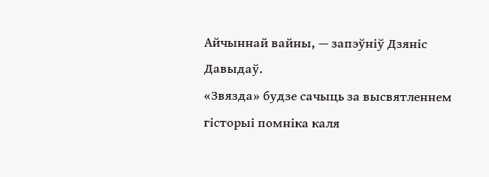Айчыннай вайны, — запэўніў Дзяніс Давыдаў.
«Звязда» будзе сачыць за высвятленнем гісторыі помніка каля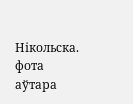Нікольска.
фота аўтара